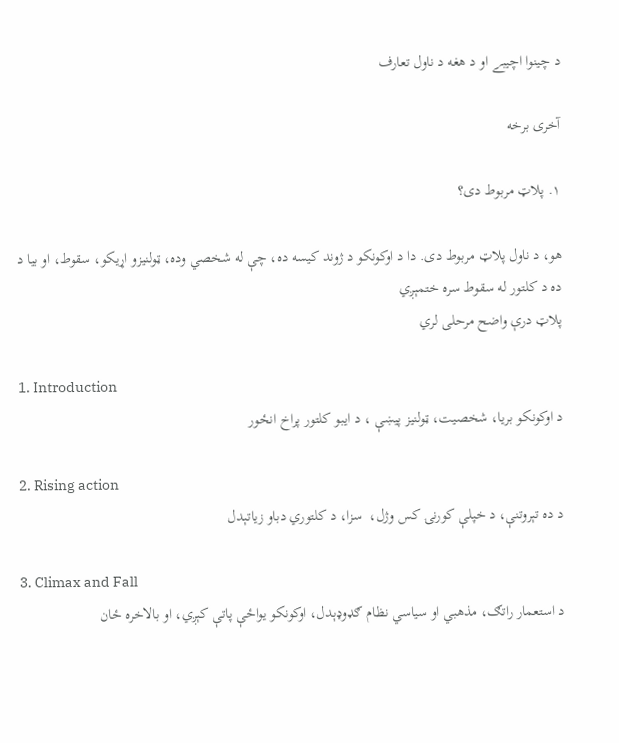د چینوا اچیبے او د هغه د ناول تعارف

آخری برخه

۱. پلاټ مربوط دی؟

هو، د ناول پلاټ مربوط دی. دا د اوکونکو د ژوند کیسه ده، چې له شخصي وده، ټولنیزو اړیکو، سقوط، او بیا د ده د کلتور له سقوط سره ختمېږي
پلاټ درې واضح مرحلی لري

1. Introduction
د اوکونکو بریا، شخصیت، ټولنیز پيښې ، د ایبو کلتور پراخ انځور

2. Rising action
د ده تېروتنې، د خپلې کورنۍ کس وژل،  سزا، د کلتوري دباو زیاتېدل

3. Climax and Fall
د استعمار راتګ، مذهبي او سیاسي نظام ګډوډېدل، اوکونکو یواځې پاتې کېږي، او بالاخره ځان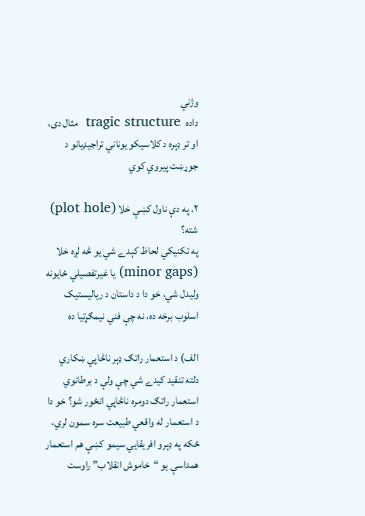وژني
داده  tragic structure  مثال دی، او تر ډېره د کلاسیکو یوناني تراجیډیانو د جوړښت پیروي کوي

۲. په دې ناول کښې خلا (plot hole) شته؟
په تکنیکي لحاظ کېدے شي یو څه لږه خلا  (minor gaps) یا غیر‌تفصیلي ځایونه ولیدل شي، خو دا د داستان د ریالیستیک اسلوب برخه ده، نه چې فني نیمګړتیا ده

الف) د استعمار راتګ ډېر ناڅاپي ښکاري
دلته تنقيد کيدے شي چې ولې د برطانوي استعمار راتګ دومره ناڅاپي انځور شو؟ خو دا د استعمار له واقعي طبیعت سره سمون لري، ځکه په ډېرو افريقايي سیمو کښې هم استعمار همداسې یو “خاموش انقلاب” راوست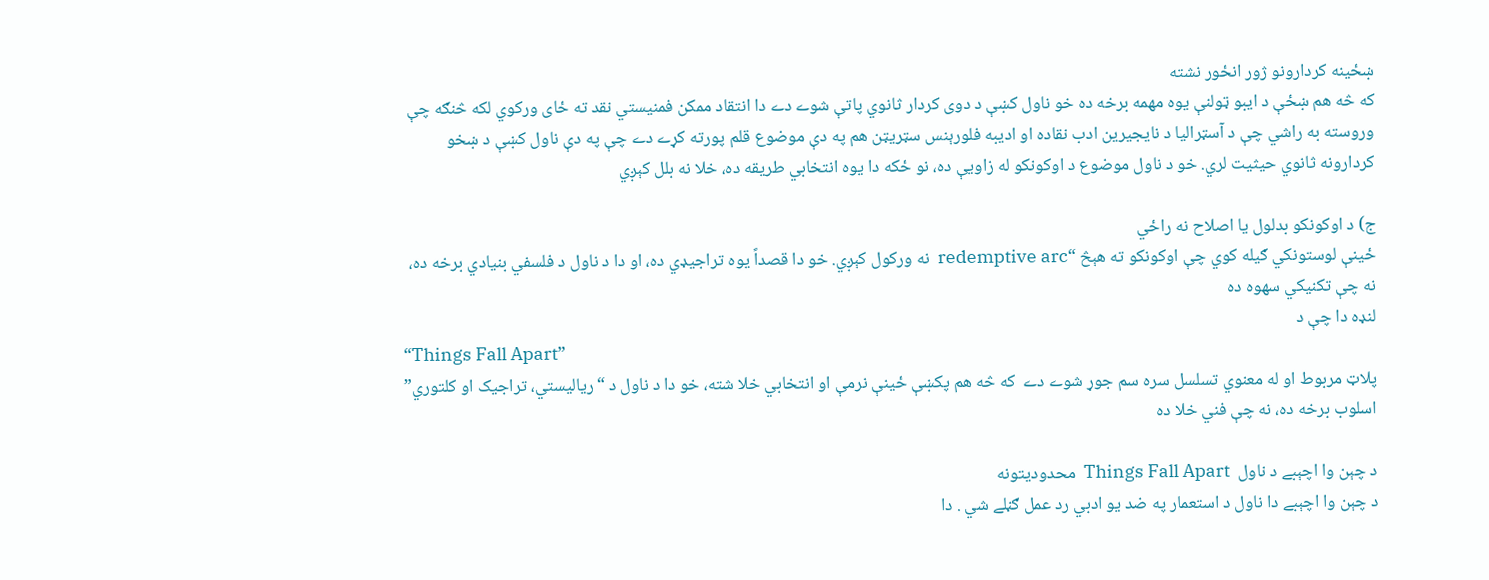ښځینه کردارونو ژور انځور نشته
که څه هم ښځې د ایبو ټولنې یوه مهمه برخه ده خو ناول کښې د دوی کردار ثانوي پاتې شوے دے دا انتقاد ممکن فمنيستي نقد ته ځای ورکوي لکه څنګه چې وروسته به راشي چې د آسټراليا د نايجيرين ادب نقاده او اديبه فلورېنس سټريټن هم په دې موضوع قلم پورته کړے دے چې په دې ناول کښې د ښخو کردارونه ثانوي حيثيت لري. خو د ناول موضوع د اوکونکو له زاویې ده، نو ځکه دا یوه انتخابي طریقه ده، خلا نه بلل کېږي

ج) د اوکونکو بدلول یا اصلاح نه راځي
ځینې لوستونکي ګیله کوي چې اوکونکو ته هېڅ “redemptive arc  نه ورکول کېږي. خو دا قصداً یوه تراجیډي ده، او دا د ناول د فلسفي بنيادي برخه ده، نه چې تکنیکي سهوه ده
لنډه دا چې د
“Things Fall Apart”
پلاټ مربوط او له معنوي تسلسل سره سم جوړ شوے دے  که څه هم پکښې ځینې نرمې او انتخابي خلا شته، خو دا د ناول د “رياليستي، تراجيک او کلتوري” اسلوب برخه ده، نه چې فني خلا ده

د چېن وا اچېبے د ناول  Things Fall Apart  محدوديتونه
د چېن وا اچېبے دا ناول د استعمار په ضد يو ادبي رد عمل ګڼلے شي . دا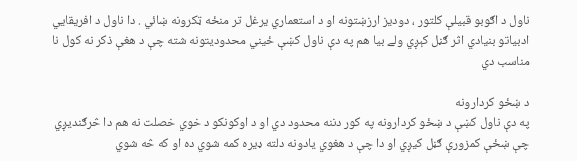ناول د اګوبو قبيلې کلتور ، دوديز ارزښتونه او د استعماري يرغل تر منځه ټکرونه ښائي . دا ناول د افريقايي ادبياتو بنيادي اثر ګڼل کېږي ولے بيا هم په دې ناول کښې ځيني محدوديتونه شته چې د هغې ذکر نه کول نا مناسب دي

د ښځو کردارونه
په دې ناول کښې د ښځو کردارونه په کور دننه محدود دي او د اوکونکو د خوي خصلت نه هم دا څرګنديږي چې ښځې کمزورې ګڼل کيږي او دا چې د هغوي يادونه دلته ډيره کمه شوي ده او که څه شوي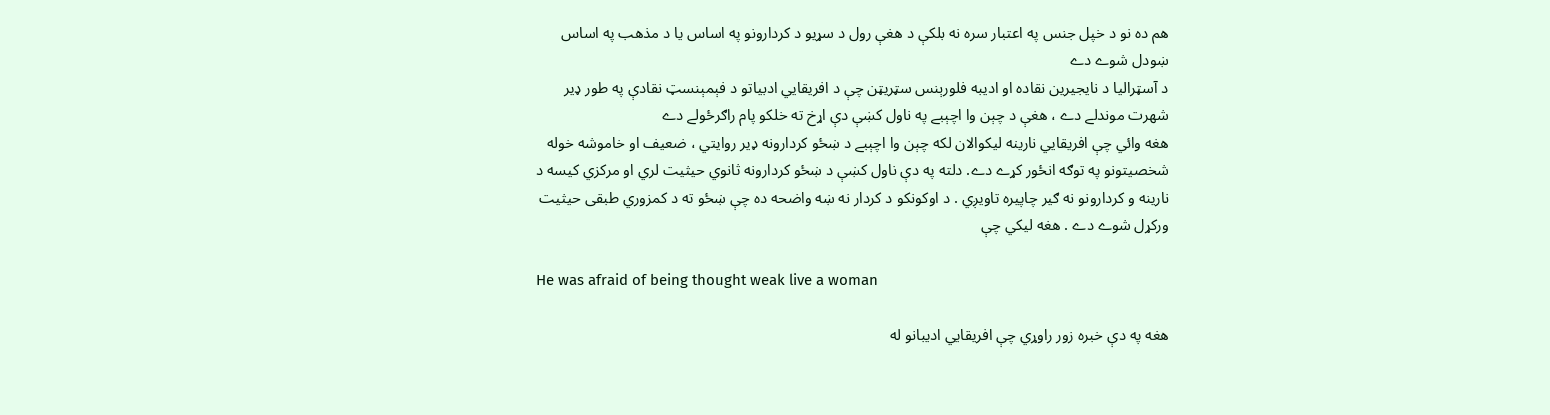هم ده نو د خپل جنس په اعتبار سره نه بلکې د هغې رول د سړيو د کردارونو په اساس يا د مذهب په اساس ښودل شوے دے
د آسټراليا د نايجيرين نقاده او اديبه فلورېنس سټريټن چې د افريقايي ادبياتو د فېمېنسټ نقادې په طور ډير شهرت موندلے دے ، هغې د چېن وا اچېبے په ناول کښې دې اړخ ته خلکو پام راګرځولے دے
هغه وائي چې افريقايي نارينه ليکوالان لکه چېن وا اچېبے د ښځو کردارونه ډير روايتي ، ضعيف او خاموشه خوله شخصيتونو په توګه انځور کړے دے. دلته په دې ناول کښې د ښځو کردارونه ثانوي حيثيت لري او مرکزي کيسه د نارينه و کردارونو نه ګير چاپيره تاويږي . د اوکونکو د کردار نه ښه واضحه ده چې ښځو ته د کمزوري طبقی حيثيت ورکړل شوے دے . هغه ليکي چې

He was afraid of being thought weak live a woman

هغه په دې خبره زور راوړي چې افريقايي اديبانو له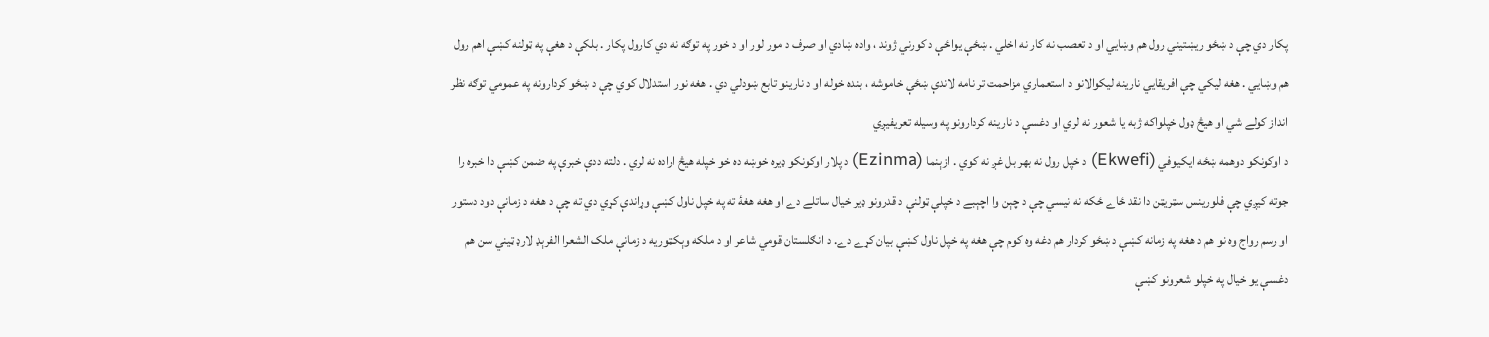پکار دي چې د ښځو ريښتيني رول هم وښايي او د تعصب نه کار نه اخلي . ښځې يواځې د کورني ژوند ، واده ښادي او صرف د مور لور او د خور په توګه نه دي کارول پکار . بلکې د هغې په ټولنه کښې اهم رول هم وښايي . هغه ليکي چې افريقايي نارينه ليکوالانو د استعماري مزاحمت تر نامه لاندې ښځې خاموشه ، بنده خوله او د نارينو تابع ښودلي دي . هغه نور استدلال کوي چې د ښځو کردارونه په عمومي توګه نظر انداز کولے شي او هيڅ ډول خپلواکه ژبه يا شعور نه لري او دغسې د نارينه کردارونو په وسيله تعريفيږي
د اوکونکو دوهمه ښځه ايکيوفي (Ekwefi) د خپل رول نه بهر بل غږ نه کوي . ازېنما (Ezinma) د پلار اوکونکو ډيره خوښه ده خو خپله هيڅ اراده نه لري . دلته ددې خبرې په ضمن کښې دا خبره را جوته کيږي چې فلورينس سټريټن دا نقد ځاے ځکه نه نيسي چې د چېن وا اچېبے د خپلې ټولنې د قدرونو ډير خيال ساتلے دے او هغه هغۀ ته په خپل ناول کښې وړاندې کړي دي ته چې د هغه د زمانې دود دستور او رسم رواج وه نو هم د هغه په زمانه کښې د ښځو کردار هم دغه وه کوم چې هغه په خپل ناول کښې بيان کړے دے. د انګلستان قومي شاعر او د ملکه وېکټوريه د زمانې ملک الشعرا الفرېډ لارډ ټيني سن هم دغسې يو خيال په خپلو شعرونو کښې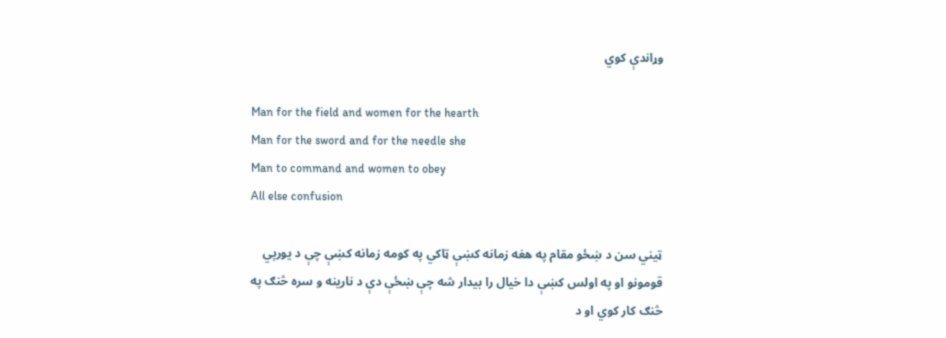وړاندې کوي

Man for the field and women for the hearth
Man for the sword and for the needle she
Man to command and women to obey
All else confusion

ټيني سن د ښځو مقام په هغه زمانه کښې ټاکي په کومه زمانه کښې چې د يورپي قومونو او په اولس کښې دا خيال را بيدار شه چې ښځې دې د نارينه و سره څنګ په څنګ کار کوي او د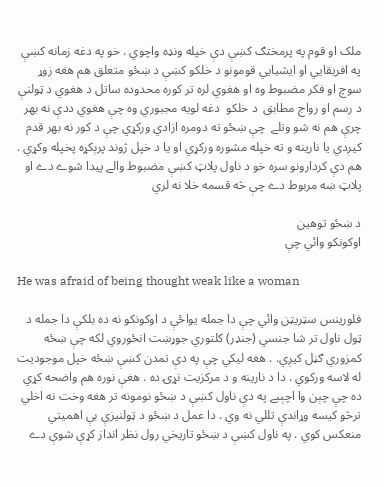ملک او قوم په پرمختګ کښې دې خپله ونډه واچوي . خو په دغه زمانه کښې په افريقايي او ايشيايي قومونو د خلکو کښې د ښځو متعلق هم هغه زوړ سوچ او فکر مضبوط وه او هغوي لره تر کوره محدوده ساتل د هغوي د ټولنې د رسم او رواج مطابق  د خلکو  دغه لويه مجبوري وه چې هغوي ددې نه بهر چرې هم نه شو وتلے  چې ښځو ته دومره ازادي ورکړي چې د کور نه بهر قدم کيږدي يا نارينه و ته خپله مشوره ورکړي او يا د خپل ژوند پرېکړه پخپله وکړي . هم دې کردارونو سره خو د ناول پلاټ کښې مضبوط والے پيدا شوے دے او پلاټ ښه مربوط دے چې څه قسمه خلا نه لري

د ښځو توهین
اوکونکو وائي چې

He was afraid of being thought weak like a woman

فلورينس سټريټن وائي چې دا جمله يواځې د اوکونکو نه ده بلکې دا جمله د ټول ناول تر شا جنسي (جنډر) کلتوري جوړښت انځوروي لکه چې ښځه کمزوري ګڼل کيږي. . هغه ليکي چې په دې تمدن کښې ښځه خپل موجوديت له لاسه ورکوي . دا د نارينه و د مرکزيت نړۍ ده . هغې نوره هم واضحه کړي ده چې چېن وا اچېبے په دې ناول کښې د ښځو نومونه تر هغه وخت نه اخلي ترڅو کيسه وړاندې تللي نه وي . دا عمل د ښځو د ټولنيزې بې اهميتي منعکس کوي . په ناول کښې د ښځو تاريخي رول نظر انداز کړې شوې دے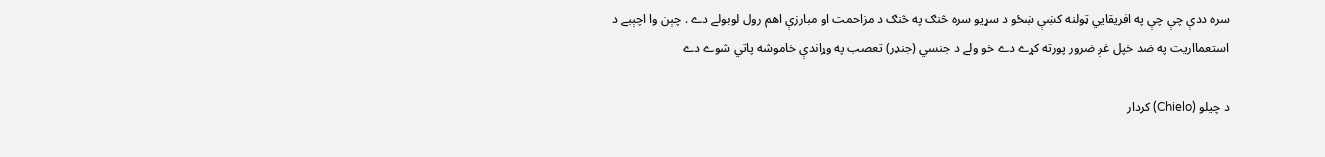سره ددې چې چې په افريقايي ټولنه کښې ښځو د سړيو سره څنګ په څنګ د مزاحمت او مبارزې اهم رول لوبولے دے . چېن وا اچېبے د استعمااريت په ضد خپل غږ ضرور پورته کړے دے خو ولے د جنسي (جنډر) تعصب په وړاندې خاموشه پاتي شوے دے

د چيلو (Chielo) کردار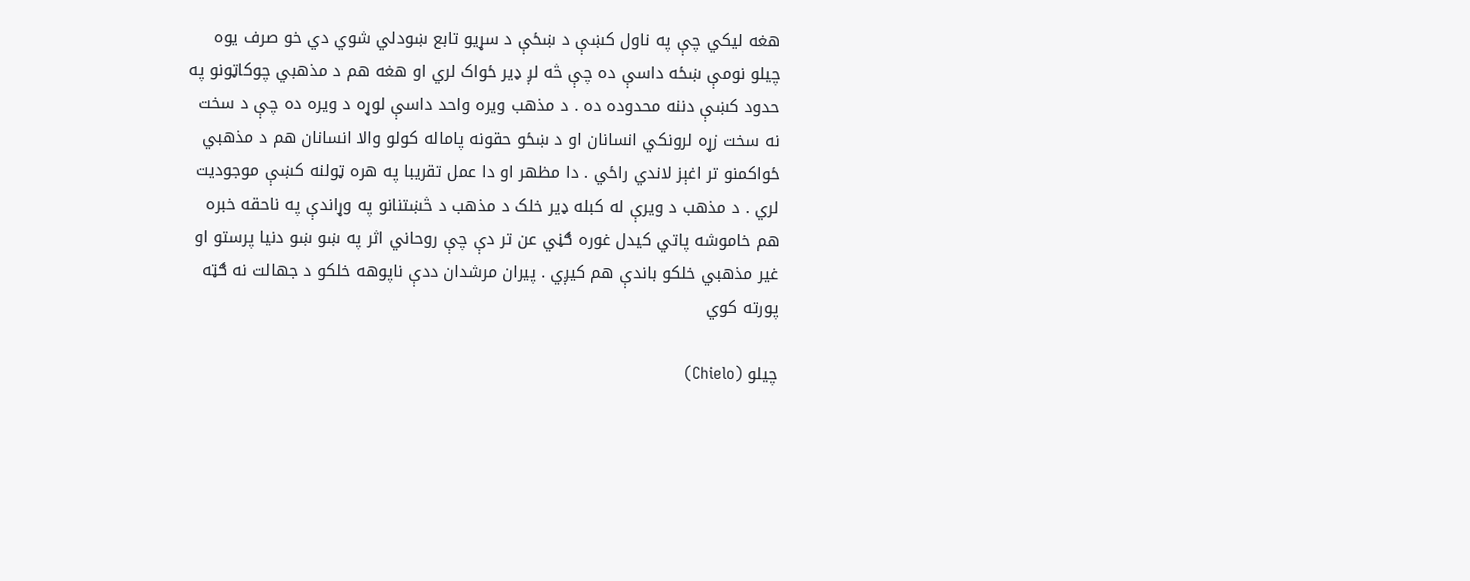هغه ليکي چې په ناول کښې د ښځې د سړيو تابع ښودلي شوي دي خو صرف يوه چيلو نومې ښځه داسې ده چې څه لږ ډير ځواک لري او هغه هم د مذهبي چوکاټونو په حدود کښې دننه محدوده ده . د مذهب ويره واحد داسې لوړه د ويره ده چې د سخت نه سخت زړه لرونکي انسانان او د ښځو حقونه پاماله کولو والا انسانان هم د مذهبي ځواکمنو تر اغېز لاندي راځي . دا مظهر او دا عمل تقريبا په هره ټولنه کښې موجوديت لري . د مذهب د ويرې له کبله ډير خلک د مذهب د څښتنانو په وړاندې په ناحقه خبره هم خاموشه پاتي کيدل غوره ګڼي عن تر دې چې روحاني اثر په ښو ښو دنيا پرستو او غير مذهبي خلکو باندې هم کيږي . پيران مرشدان ددې ناپوهه خلکو د جهالت نه ګټه پورته کوي

چيلو (Chielo)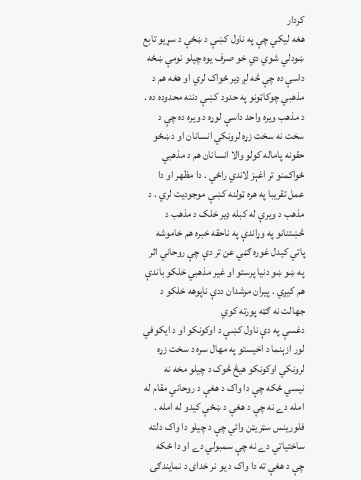کردار
هغه ليکي چې په ناول کښې د ښځې د سړيو تابع ښودلي شوي دي خو صرف يوه چيلو نومې ښځه داسې ده چې څه لږ ډير ځواک لري او هغه هم د مذهبي چوکاټونو په حدود کښې دننه محدوده ده . د مذهب ويره واحد داسې لوړه د ويره ده چې د سخت نه سخت زړه لرونکي انسانان او د ښځو حقونه پاماله کولو والا انسانان هم د مذهبي ځواکمنو تر اغېز لاندي راځي . دا مظهر او دا عمل تقريبا په هره ټولنه کښې موجوديت لري . د مذهب د ويرې له کبله ډير خلک د مذهب د څښتنانو په وړاندې په ناحقه خبره هم خاموشه پاتي کيدل غوره ګڼي عن تر دې چې روحاني اثر په ښو ښو دنيا پرستو او غير مذهبي خلکو باندې هم کيږي . پيران مرشدان ددې ناپوهه خلکو د جهالت نه ګټه پورته کوي
دغسې په دې ناول کښې د اوکونکو او د ايکوفي لور ازېنما د اخيستو په مهال سره د سخت زړه لرونکي اوکونکو هيڅ څوک د چيلو مخه نه نیسي ځکه چې دا واک د هغې د روحاني مقام له امله دے نه چې د هغې د ښځې کيدو له امله . فلورينس سټريټن وائي چې د چيلو دا واک دلته ساختياتي دے نه چې سمبولي دے او دا ځکه چې د هغې ته دا واک د يو نر خدای د نمايندګۍ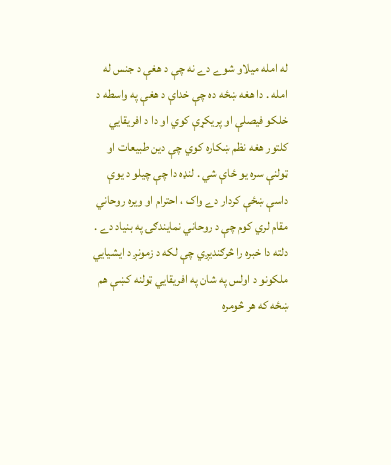له امله ميلاو شوے دے نه چې د هغې د جنس له امله . دا هغه ښځه ده چې خداې د هغې په واسطه د خلکو فيصلې او پريکړې کوي او دا د افريقايي کلتور هغه نظم ښکاره کوي چې دين طبیعات او ټولنې سره يو ځاې شي . لنډه دا چې چيلو د يوې داسې ښځې کردار دے واک ، احترام او ويره روحاني مقام لري کوم چې د روحاني نمايندګۍ په بنياد دے . دلته دا خبره را څرګنديږي چې لکه د زمونږ د ايشيايي ملکونو د اولس په شان په افريقايي ټولنه کښې هم ښځه که هر څومره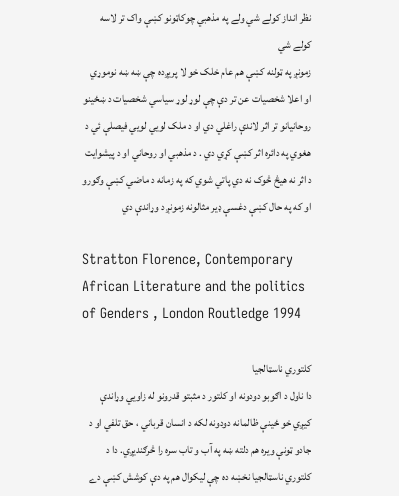نظر انداز کولے شي ولے په مذهبي چوکاټونو کښې واک تر لاسه کولے شي
زمونږ په ټولنه کښې هم عام خلک خو لا پریږده چې ښه ښه نوموړي او اعلا شخصيات عن تر دې چې لوړ لوړ سياسي شخصيات د ښځينو روحانیانو تر اثر لاندې راغلي دي او د ملک لويي لويي فيصلې ئي د هغوي په دائره اثر کښې کړي دي . د مذهبي او روحاني او د پيشوايت د اثر نه هيڅ څوک نه دي پاتي شوي که په زمانه د ماضي کښې وګورو او که په حال کښې دغسې ډير مثالونه زمونږ د وړاندې دي

Stratton Florence, Contemporary African Literature and the politics of Genders , London Routledge 1994

کلتوري ناسټالجيا
دا ناول د اګوبو دودونه او کلتور د مثبتو قدرونو له زاويي وړاندې کيږي خو ځينې ظالمانه دودونه لکه د انسان قرباني ، حق تلفي او د جادو ټونې ويره هم دلته ښه په آب و تاب سره را څرګنديږي. دا د کلتوري ناسټالجيا نخښه ده چې ليکوال هم په دې کوشش کښې دے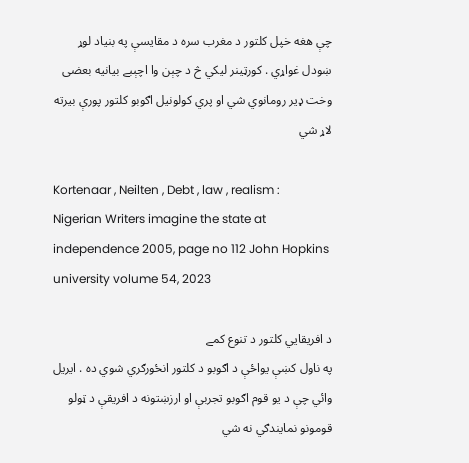چې هغه خپل کلتور د مغرب سره د مقايسې په بنياد لوړ ښودل غواړي . کورټينر ليکي څ د چېن وا اچېبے بيانيه بعضی وخت ډير رومانوي شي او پري کولونيل اګوبو کلتور پورې بيرته لاړ شي

Kortenaar , Neilten , Debt , law , realism : Nigerian Writers imagine the state at independence 2005, page no 112 John Hopkins university volume 54, 2023

د افريقايي کلتور د تنوع کمے
په ناول کښې يواځې د اګوبو د کلتور انځورګري شوي ده . ايريل وائي چې د يو قوم اګوبو تجربې او ارزښتونه د افريقې د ټولو قومونو نمايندګي نه شي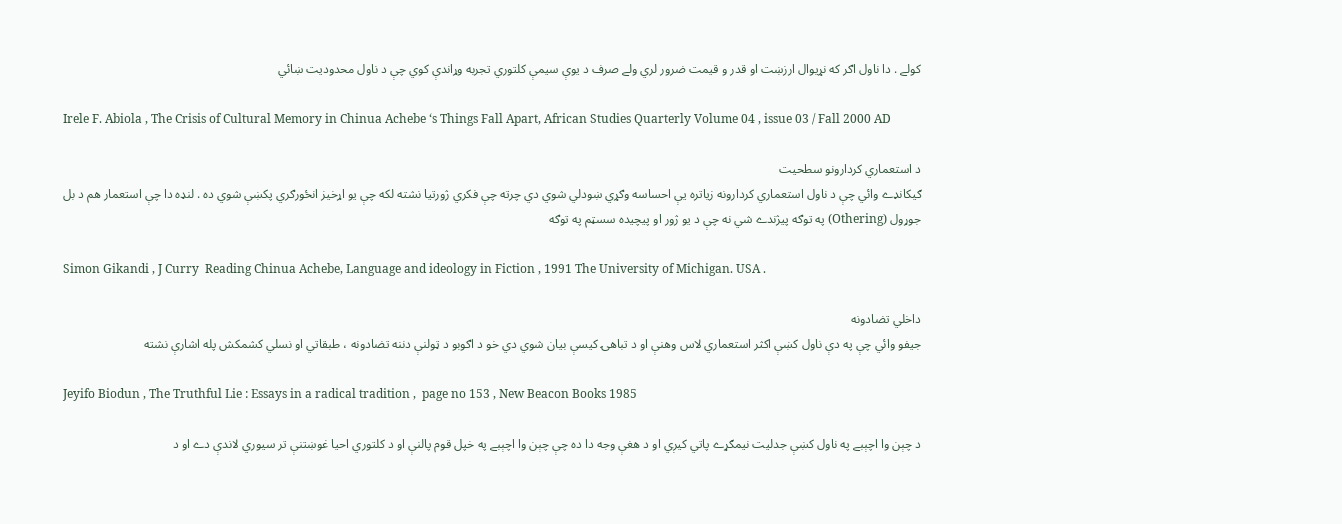کولے . دا ناول اګر که نړيوال ارزښت او قدر و قيمت ضرور لري ولے صرف د يوې سيمې کلتوري تجربه وړاندې کوي چې د ناول محدوديت ښائي

Irele F. Abiola , The Crisis of Cultural Memory in Chinua Achebe ‘s Things Fall Apart, African Studies Quarterly Volume 04 , issue 03 / Fall 2000 AD

د استعماري کردارونو سطحيت
ګيکانډے وائي چې د ناول استعماري کردارونه زياتره يې احساسه وګړي ښودلي شوي دي چرته چې فکري ژورتيا نشته لکه چې يو اړخيز انځورګري پکښې شوي ده . لنډه دا چې استعمار هم د بل جوړول (Othering) په توګه پيژندے شي نه چې د يو ژور او پيچيده سسټم په توګه

Simon Gikandi , J Curry  Reading Chinua Achebe, Language and ideology in Fiction , 1991 The University of Michigan. USA .

داخلي تضادونه
جيفو وائي چې په دې ناول کښې اکثر استعماري لاس وهنې او د تباهۍ کيسې بيان شوي دي خو د اګوبو د ټولنې دننه تضادونه ، طبقاتي او نسلي کشمکش پله اشارې نشته

Jeyifo Biodun , The Truthful Lie : Essays in a radical tradition ,  page no 153 , New Beacon Books 1985

د چېن وا اچېبے په ناول کښې جدليت نيمګړے پاتي کيږي او د هغې وجه دا ده چې چېن وا اچېبے په خپل قوم پالنې او د کلتوري احيا غوښتنې تر سيوري لاندې دے او د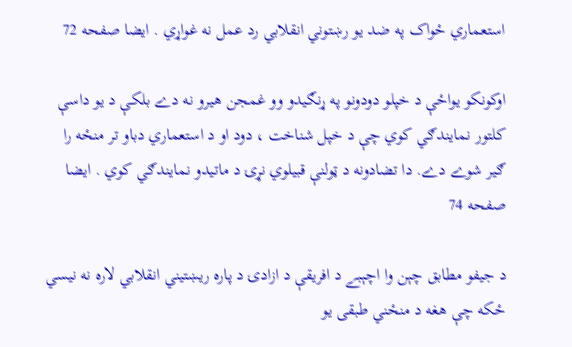استعماري ځواک په ضد يو رښتوني انقلابي رد عمل نه غواړي . ايضا صفحه 72

اوکونکو يواځې د خپلو دودونو په ړنګيدو وو غمجن هيرو نه دے بلکې د يو داسې کلتور نمايندګي کوي چې د خپل شناخت ، دود او د استعماري دباو تر منځه را ګير شوے دے. دا تضادونه د ټولنې قبيلوي نړۍ د ماتيدو نمايندګي کوي . ايضا صفحه 74

د جيفو مطابق چېن وا اچېبے د افريقې د ازادۍ د پاره ريښتيني انقلابي لاره نه نيسي ځکه چې هغه د منځني طبقی يو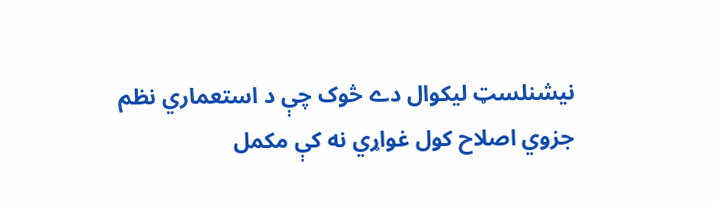نيشنلسټ ليکوال دے څوک چې د استعماري نظم جزوي اصلاح کول غواړي نه کې مکمل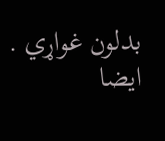بدلون غواړي . ايضا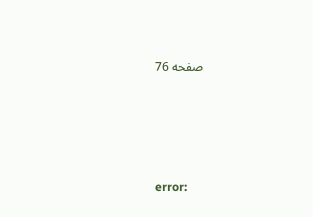صفحه 76




error: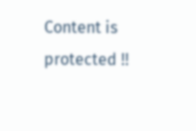Content is protected !!